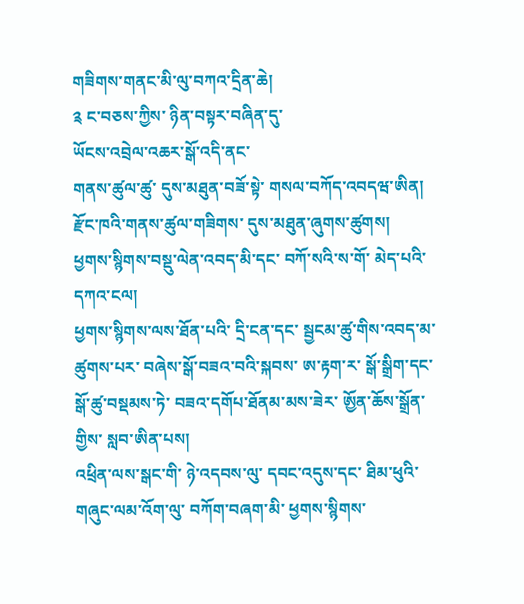གཟིགས་གནང་མི་ལུ་བཀའ་དྲིན་ཆེ།
༉ ང་བཅས་ཀྱིས་ ཉིན་བསྟར་བཞིན་དུ་
ཡོངས་འབྲེལ་འཆར་སྒོ་འདི་ནང་
གནས་ཚུལ་ཚུ་ དུས་མཐུན་བཟོ་སྟེ་ གསལ་བཀོད་འབདཝ་ཨིན།
རྫོང་ཁའི་གནས་ཚུལ་གཟིགས་ དུས་མཐུན་ཞུགས་ཚུགས།
ཕྱགས་སྙིགས་བསྡུ་ལེན་འབད་མི་དང་ བཀོ་སའི་ས་གོ་ མེད་པའི་དཀའ་ངལ།
ཕྱགས་སྙིགས་ལས་ཐོན་པའི་ དྲི་ངན་དང་ སྦྱངམ་ཚུ་གིས་འབད་མ་ཚུགས་པར་ བཞེས་སྒོ་བཟའ་བའི་སྐབས་ ཨ་རྟག་ར་ སྒོ་སྒྲིག་དང་ སྒོ་ཚུ་བསྡམས་ཏེ་ བཟའ་དགོཔ་ཐོནམ་མས་ཟེར་ ཨྱོན་ཆོས་སྒྲོན་གྱིས་ སླབ་ཨིན་པས།
འཕྲིན་ལས་སྒང་གི་ ཉེ་འདབས་ལུ་ དབང་འདུས་དང་ ཐིམ་ཕུའི་གཞུང་ལམ་འོག་ལུ་ བཀོག་བཞག་མི་ ཕྱགས་སྙིགས་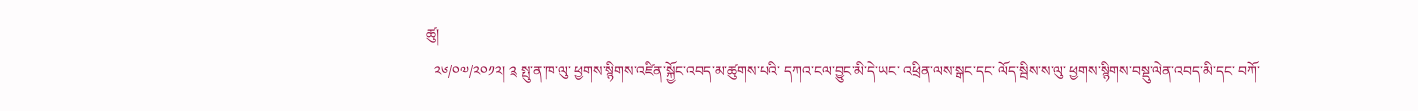ཚུ།
  ༢༦/༠༧/༢༠༡༢། ༉ སྤུ་ན་ཁ་ལུ་ ཕྱགས་སྙིགས་འཛིན་སྐྱོང་འབད་མ་ཚུགས་པའི་ དཀའ་ངལ་བྱུང་མི་དེ་ཡང་ འཕྲིན་ལས་སྒང་དང་ ལོད་སྦིས་ས་ལུ་ ཕྱགས་སྙིགས་བསྡུ་ལེན་འབད་མི་དང་ བཀོ་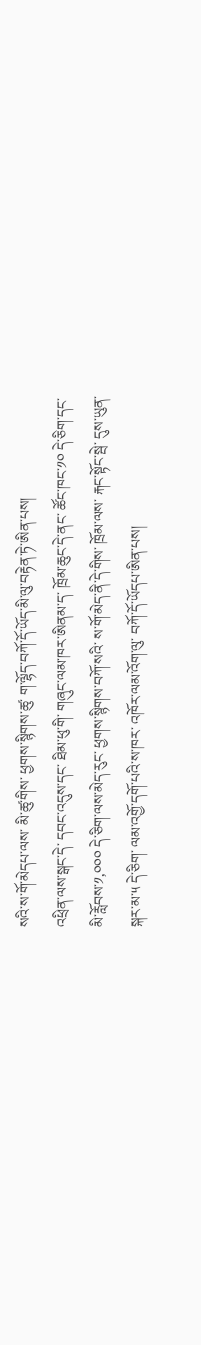སའི་ས་གོ་མེདཔ་ལས་ མི་ཚུ་གིས་ ཕྱགས་སྙིགས་ཚུ་ ག་ལྷོད་བཀོ་དོ་ཡོད་མི་ལུ་བརྟེན་ཏེ་ཨིན་པས།
འཕྲིན་ལས་སྒང་དེ་ དབང་འདུས་དང་ ཐིམ་ཕུ་གི་ གཞུང་ལམ་ཁར་ཨིནམ་ད་ ཁྲོམ་ཆུང་དེ་ནང་ ཚོང་ཁང་༡༠ དེ་ཅིག་དང་ མི་རློབས་༡,༠༠༠ དེ་ཅིག་ལས་མེད་རུང་ ཕྱགས་སྙིགས་བཀོ་སའི་ ས་གོ་མེད་ནི་དེ་གིས་ ཁྲོམ་ལས་ རྐང་སྟོང་སྦེ་ དུས་ཡུན་སྐར་མ་༥ དེ་ཅིག་ ལམ་འགྱོ་དགོ་པའི་ས་ཁར་ འཁོར་ལམ་འོག་ལུ་ བཀོ་དོ་ཡོདཔ་ཨིན་པས།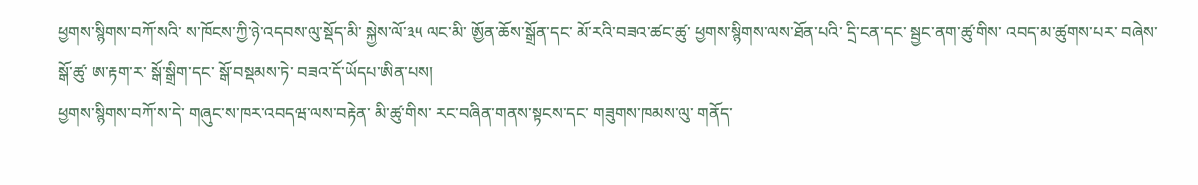ཕྱགས་སྙིགས་བཀོ་སའི་ ས་ཁོངས་ཀྱི་ཉེ་འདབས་ལུ་སྡོད་མི་ སྐྱེས་ལོ་༣༥ ལང་མི་ ཨྱོན་ཆོས་སྒྲོན་དང་ མོ་རའི་བཟའ་ཚང་ཚུ་ ཕྱགས་སྙིགས་ལས་ཐོན་པའི་ དྲི་ངན་དང་ སྦྱང་ནག་ཚུ་གིས་ འབད་མ་ཚུགས་པར་ བཞེས་སྒོ་ཚུ་ ཨ་རྟག་ར་ སྒོ་སྒྲིག་དང་ སྒོ་བསྡམས་ཏེ་ བཟའ་དོ་ཡོདཔ་ཨིན་པས།
ཕྱགས་སྙིགས་བཀོ་ས་དེ་ གཞུང་ས་ཁར་འབདཝ་ལས་བརྟེན་ མི་ཚུ་གིས་ རང་བཞིན་གནས་སྟངས་དང་ གཟུགས་ཁམས་ལུ་ གནོད་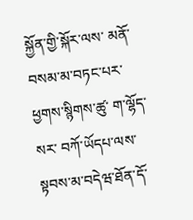སྐྱོན་གྱི་སྐོར་ལས་ མནོ་བསམ་མ་བཏང་པར་ ཕྱགས་སྙིགས་ཚུ་ ག་ལྷོད་སར་ བཀོ་ཡོདཔ་ལས་ སྟབས་མ་བདེཝ་ཐོན་དོ་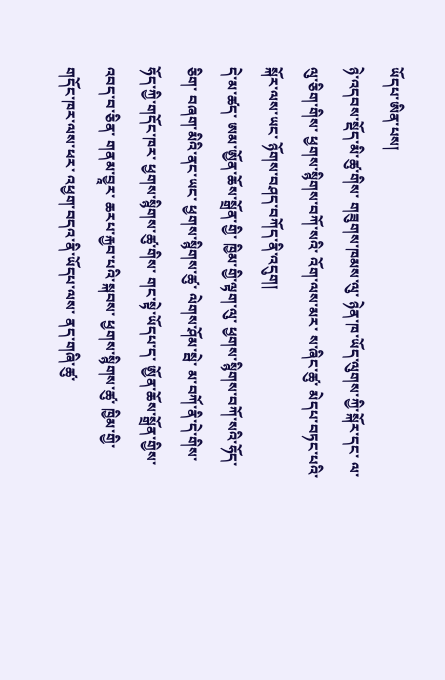ཡོདཔ་ཨིན་པས།
ཉེ་འདབས་སྡོད་མི་ཚུ་གིས་ གཟུགས་ཁམས་ལུ་ ཉེན་ཁ་ཡོད་ལུགས་ཀྱི་སྐོར་དང་ ལ་ལུ་ཅིག་གིས་ ཕྱགས་སྙིགས་བཀོ་སའི་ འོག་ལས་མར་ ས་ཞིང་ཚུ་ མེདཔ་བཏང་པའི་སྐོར་ལས་ཡང་ ཉོགས་བཤད་བཀོད་ནི་འདུག།
དེ་མ་ཚད་ ཨམ་ཨྱོན་ཆོས་སྒྲོན་གྱི་ ཁྱིམ་གྱི་ལྟག་ལུ་ ཕྱགས་སྙིགས་བཀོ་སའི་ཧོད་ཅིག་ བཞག་མིའི་ནང་ཡང་ ཕྱགས་སྙིགས་ཚུ་ ལེགས་ཤོམ་སྦེ་ མ་བཀོ་ནི་དེ་གིས་ ཧོད་ཀྱི་གདོང་ཁར་ ཕྱགས་སྙིགས་ཚུ་གིས་ གང་སྟེ་ཡོདཔ་ད་ ཨྱོན་ཆོས་སྒྲོན་གྱིས་འབད་བ་ཅིན་ གནམ་བྱཱར་ ཆརཔ་རྐྱབ་པའི་སྐབས་ ཕྱགས་སྙིགས་ཚུ་ ཁྱིམ་གྱི་གདོང་ཁར་ལས་ཕར་ འཕྱག་བདའ་ནི་ཡོདཔ་ལས་ ནད་གཞི་ཚུ་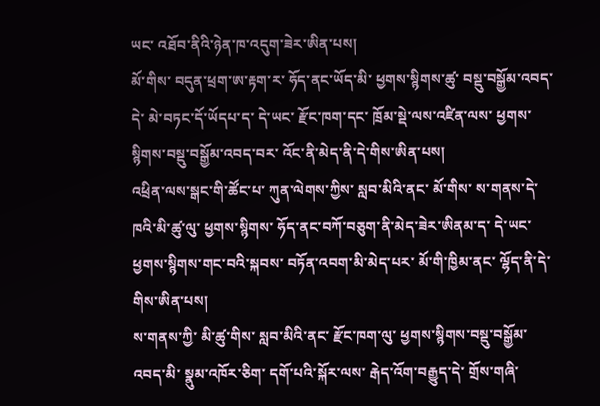ཡང་ འཐོབ་ནིའི་ཉེན་ཁ་འདུག་ཟེར་ཨིན་པས།
མོ་གིས་ བདུན་ཕྲག་ཨ་རྟག་ར་ ཧོད་ནང་ཡོད་མི་ ཕྱགས་སྙིགས་ཚུ་ བསྡུ་བསྒྱོམ་འབད་དེ་ མེ་བཏང་དོ་ཡོདཔ་ད་ དེ་ཡང་ རྫོང་ཁག་དང་ ཁྲོམ་སྡེ་ལས་འཛིན་ལས་ ཕྱགས་སྙིགས་བསྡུ་བསྒྱོམ་འབད་བར་ འོང་ནི་མེད་ནི་དེ་གིས་ཨིན་པས།
འཕྲིན་ལས་སྒང་གི་ཚོང་པ་ ཀུན་ལེགས་ཀྱིས་ སླབ་མིའི་ནང་ མོ་གིས་ ས་གནས་དེ་ཁའི་མི་ཚུ་ལུ་ ཕྱགས་སྙིགས་ ཧོད་ནང་བཀོ་བཅུག་ནི་མེད་ཟེར་ཨིནམ་ད་ དེ་ཡང་ ཕྱགས་སྙིགས་གང་བའི་སྐབས་ བཏོན་འབག་མི་མེད་པར་ མོ་གི་ཁྱིམ་ནང་ ལྷོད་ནི་དེ་གིས་ཨིན་པས།
ས་གནས་ཀྱི་ མི་ཚུ་གིས་ སླབ་མིའི་ནང་ རྫོང་ཁག་ལུ་ ཕྱགས་སྙིགས་བསྡུ་བསྒྱོམ་འབད་མི་ སྣུམ་འཁོར་ཅིག་ དགོ་པའི་སྐོར་ལས་ རྒེད་འོག་བརྒྱུད་དེ་ གྲོས་གཞི་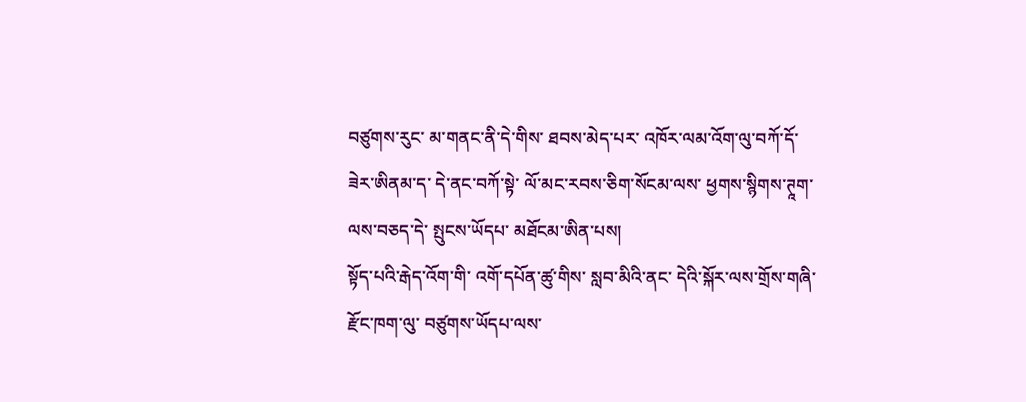བཙུགས་རུང་ མ་གནང་ནི་དེ་གིས་ ཐབས་མེད་པར་ འཁོར་ལམ་འོག་ལུ་བཀོ་དོ་ཟེར་ཨིནམ་ད་ དེ་ནང་བཀོ་སྟེ་ ལོ་མང་རབས་ཅིག་སོངམ་ལས་ ཕྱགས་སྙིགས་ཊཱག་ལས་བཅད་དེ་ སྤུངས་ཡོདཔ་ མཐོངམ་ཨིན་པས།
སྟོད་པའི་རྒེད་འོག་གི་ འགོ་དཔོན་ཚུ་གིས་ སླབ་མིའི་ནང་ དེའི་སྐོར་ལས་གྲོས་གཞི་ རྫོང་ཁག་ལུ་ བཙུགས་ཡོདཔ་ལས་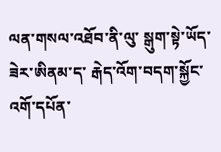ལན་གསལ་འཐོབ་ནི་ལུ་ སྒུག་སྟེ་ཡོད་ཟེར་ཨིནམ་ད་ རྒེད་འོག་བདག་སྐྱོང་འགོ་དཔོན་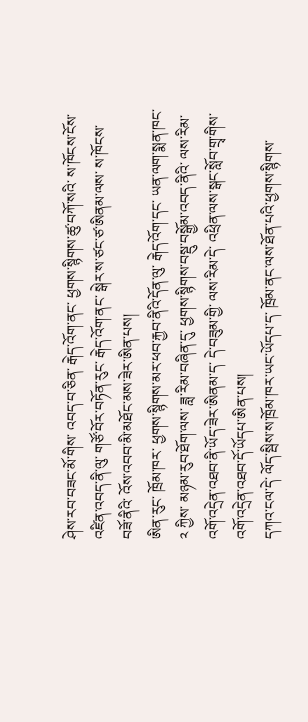ཤེས་རབ་བཟང་མོ་གིས་ འབད་བ་ཅིན་ རྒེད་འོག་ནང་ ཕྱགས་སྙིགས་ཚུ་བཀོ་སའི་ ས་ཁོངས་ངོས་འཛིན་འབད་ནི་ལུ་ གཙོ་བོར་བཏོན་རུང་ རྒེད་འོག་ནང་ སྒེར་ས་ཙང་ཙ་ཨིནམ་ལས་ ས་ཁོངས་བཟོ་ནིའི་ འོས་འབབ་མི་མཐོང་མས་ཟེར་ཨིན་པས།
ཨིན་རུང་ ཁྲོམ་ཁར་ ཕྱགས་སྙིགས་མར་ཕབ་རྐྱབ་ནིའི་དོན་ལུ་ རྒེད་འོག་དང་ ཡན་ལག་སྨན་ཁང་༢ ཀྱིས་ མཉམ་རུབ་ཐོག་ལས་ ཟླ་རིམ་བཞིན་དུ་ ཕྱགས་སྙིགས་བསྡུ་བསྒྱོམ་འབད་ནིའི་ ལས་རིམ་འགོ་འདྲེན་འཐབ་ནི་ཡོད་ཟེར་ཨིནམ་ད་ དེ་བཟུམ་གྱི་ ལས་རིམ་དེ་ འཕྲིན་ལས་སྒང་སློབ་གྲྭ་གིས་ འགོ་འདྲེན་འཐབ་དོ་ཡོདཔ་ཨིན་པས།
དཀའ་ངལ་དེ་ ལོད་སྦིས་ས་ཁྲོམ་ཁར་ཡང་ཡོདཔ་ད་ ཁྲོམ་ནང་ལས་ཐོན་པའི་ཕྱགས་སྙིགས་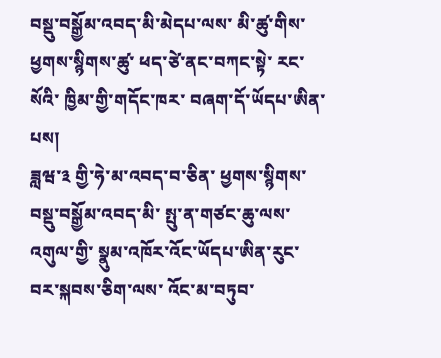བསྡུ་བསྒྱོམ་འབད་མི་མེདཔ་ལས་ མི་ཚུ་གིས་ ཕྱགས་སྙིགས་ཚུ་ ཕད་ཙེ་ནང་བཀང་སྟེ་ རང་སོའི་ ཁྱིམ་གྱི་གདོང་ཁར་ བཞག་དོ་ཡོདཔ་ཨིན་པས།
ཟླཝ་༣ གྱི་ཧེ་མ་འབད་བ་ཅིན་ ཕྱགས་སྙིགས་བསྡུ་བསྒྱོམ་འབད་མི་ སྤུ་ན་གཙང་ཆུ་ལས་འགུལ་གྱི་ སྣུམ་འཁོར་འོང་ཡོདཔ་ཨིན་རུང་ བར་སྐབས་ཅིག་ལས་ འོང་མ་བཏུབ་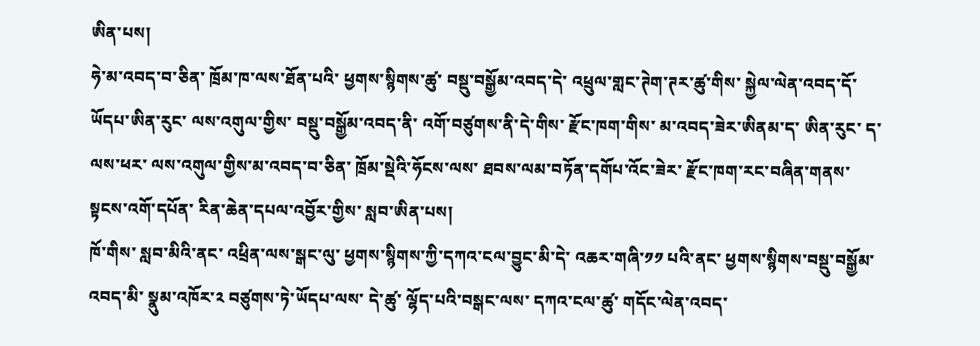ཨིན་པས།
ཧེ་མ་འབད་བ་ཅིན་ ཁྲོམ་ཁ་ལས་ཐོན་པའི་ ཕྱགས་སྙིགས་ཚུ་ བསྡུ་བསྒྱོམ་འབད་དེ་ འཕྲུལ་གླང་ཊེག་ཊར་ཚུ་གིས་ སྐྱེལ་ལེན་འབད་དོ་ཡོདཔ་ཨིན་རུང་ ལས་འགུལ་གྱིས་ བསྡུ་བསྒྱོམ་འབད་ནི་ འགོ་བཙུགས་ནི་དེ་གིས་ རྫོང་ཁག་གིས་ མ་འབད་ཟེར་ཨིནམ་ད་ ཨིན་རུང་ ད་ལས་ཕར་ ལས་འགུལ་གྱིས་མ་འབད་བ་ཅིན་ ཁྲོམ་སྡེའི་ཧོངས་ལས་ ཐབས་ལམ་བཏོན་དགོཔ་འོང་ཟེར་ རྫོང་ཁག་རང་བཞིན་གནས་སྟངས་འགོ་དཔོན་ རིན་ཆེན་དཔལ་འབྱོར་གྱིས་ སླབ་ཨིན་པས།
ཁོ་གིས་ སླབ་མིའི་ནང་ འཕྲིན་ལས་སྒང་ལུ་ ཕྱགས་སྙིགས་ཀྱི་དཀའ་ངལ་བྱུང་མི་དེ་ འཆར་གཞི་༡༡ པའི་ནང་ ཕྱགས་སྙིགས་བསྡུ་བསྒྱོམ་འབད་མི་ སྣུམ་འཁོར་༢ བཙུགས་ཏེ་ཡོདཔ་ལས་ དེ་ཚུ་ ལྷོད་པའི་བསྒང་ལས་ དཀའ་ངལ་ཚུ་ གདོང་ལེན་འབད་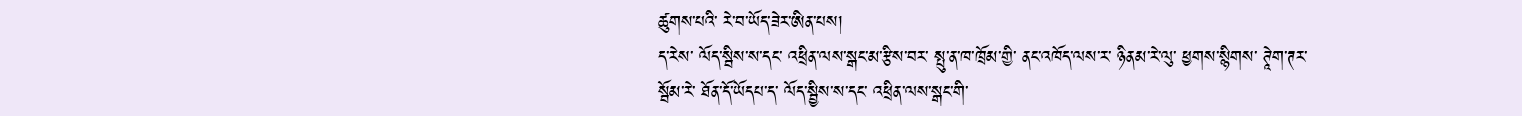ཚུགས་པའི་ རེ་བ་ཡོད་ཟེར་ཨིན་པས།
ད་རེས་ ལོད་སྦིས་ས་དང་ འཕྲིན་ལས་སྒང་མ་རྩིས་བར་ སྤུ་ན་ཁ་ཁྲོམ་གྱི་ ནང་འཁོད་ལས་ར་ ཉིནམ་རེ་ལུ་ ཕྱགས་སྙིགས་ ཊཱེག་ཊར་སྦོམ་རེ་ ཐོན་དོ་ཡོདཔ་ད་ ལོད་སྦྱིས་ས་དང་ འཕྲིན་ལས་སྒང་གི་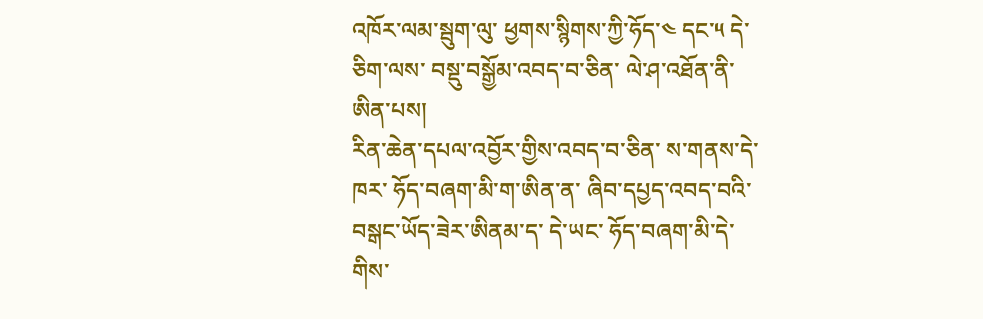འཁོར་ལམ་སྦུག་ལུ་ ཕྱགས་སྙིགས་ཀྱི་ཧོད་༤ དང་༥ དེ་ཅིག་ལས་ བསྡུ་བསྒྱོམ་འབད་བ་ཅིན་ ལེ་ཤ་འཐོན་ནི་ཨིན་པས།
རིན་ཆེན་དཔལ་འབྱོར་གྱིས་འབད་བ་ཅིན་ ས་གནས་དེ་ཁར་ ཧོད་བཞག་མི་ག་ཨིན་ན་ ཞིབ་དཔྱད་འབད་བའི་བསྒང་ཡོད་ཟེར་ཨིནམ་ད་ དེ་ཡང་ ཧོད་བཞག་མི་དེ་གིས་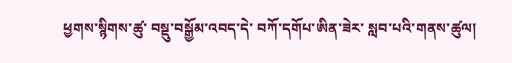ཕྱགས་སྙིགས་ཚུ་ བསྡུ་བསྒྱོམ་འབད་དེ་ བཀོ་དགོཔ་ཨིན་ཟེར་ སླབ་པའི་གནས་ཚུལ།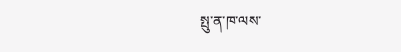སྤུ་ན་ཁ་ལས་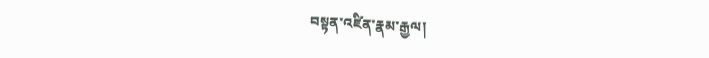བསྟན་འཛིན་རྣམ་རྒྱལ།